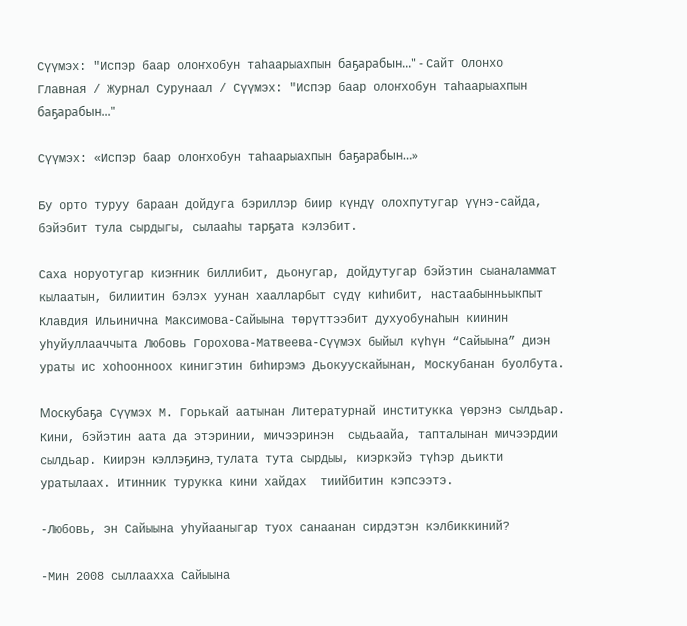Сүүмэх: "Испэр баар олоҥхобун таһаарыахпын баҕарабын..." - Сайт Олонхо
Главная / Журнал Сурунаал / Сүүмэх: "Испэр баар олоҥхобун таһаарыахпын баҕарабын..."

Сүүмэх: «Испэр баар олоҥхобун таһаарыахпын баҕарабын…»

Бу орто туруу бараан дойдуга бэриллэр биир күндү олохпутугар үүнэ-сайда, бэйэбит тула сырдыгы, сылааһы тарҕата кэлэбит.

Саха норуотугар киэҥник биллибит, дьонугар, дойдутугар бэйэтин сыаналаммат кылаатын, билиитин бэлэх уунан хаалларбыт сүдү киһибит, настаабынньыкпыт Клавдия Ильинична Максимова-Сайыына төрүттээбит духуобунаһын киинин уһуйуллааччыта Любовь Горохова-Матвеева-Сүүмэх быйыл күһүн “Сайыына” диэн ураты ис хоһоонноох кинигэтин биһирэмэ Дьокуускайынан, Москубанан буолбута.

Москубаҕа Сүүмэх М. Горькай аатынан Литературнай институкка үөрэнэ сылдьар. Кини, бэйэтин аата да этэринии, мичээринэн  сыдьаайа, тапталынан мичээрдии сылдьар. Киирэн кэллэҕинэ, тулата тута сырдыы, киэркэйэ түһэр дьикти уратылаах. Итинник турукка кини хайдах  тиийбитин кэпсээтэ.

-Любовь, эн Сайыына уһуйааныгар туох санаанан сирдэтэн кэлбиккиний?

-Мин 2008 сыллаахха Сайыына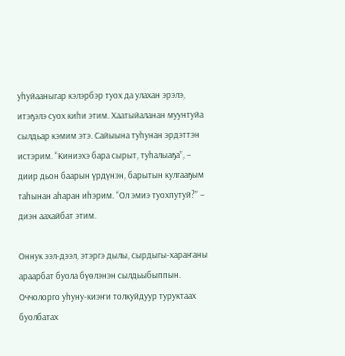уһуйааныгар кэлэрбэр туох да улахан эрэлэ, итэҕэлэ суох киһи этим. Хаатыйаланан муунтуйа сылдьар кэмим этэ. Сайыына туһунан эрдэттэн истэрим. “Киниэхэ бара сырыт, туһалыаҕа”, – диир дьон баарын үрдүнэн, барытын кулгааҕым таһынан аһаран иһэрим. “Ол эмиэ туохпутуй?” – диэн аахайбат этим.

Оннук ээл-дээл, этэргэ дылы, сырдыгы-хараҥаны араарбат буола бүөлэнэн сылдьыбыппын. Оччолорго уһуну-киэҥи толкуйдуур туруктаах буолбатах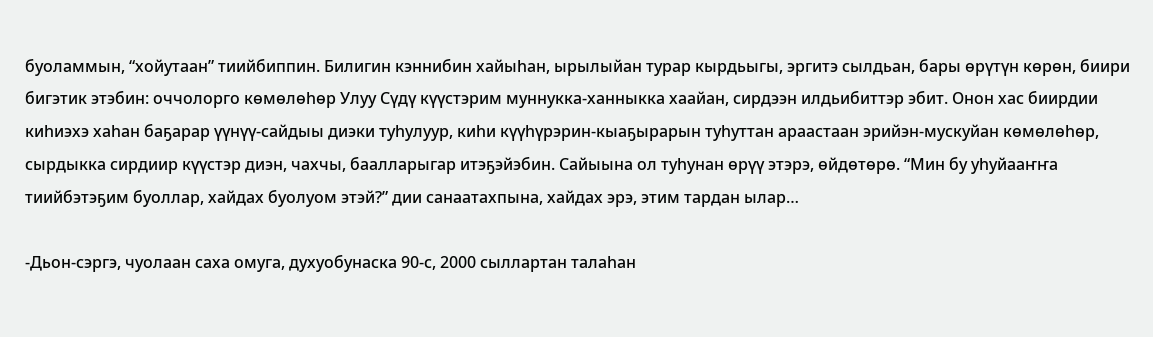буоламмын, “хойутаан” тиийбиппин. Билигин кэннибин хайыһан, ырылыйан турар кырдьыгы, эргитэ сылдьан, бары өрүтүн көрөн, биири бигэтик этэбин: оччолорго көмөлөһөр Улуу Сүдү күүстэрим муннукка-ханныкка хаайан, сирдээн илдьибиттэр эбит. Онон хас биирдии киһиэхэ хаһан баҕарар үүнүү-сайдыы диэки туһулуур, киһи күүһүрэрин-кыаҕырарын туһуттан араастаан эрийэн-мускуйан көмөлөһөр, сырдыкка сирдиир күүстэр диэн, чахчы, баалларыгар итэҕэйэбин. Сайыына ол туһунан өрүү этэрэ, өйдөтөрө. “Мин бу уһуйааҥҥа тиийбэтэҕим буоллар, хайдах буолуом этэй?” дии санаатахпына, хайдах эрэ, этим тардан ылар…

-Дьон-сэргэ, чуолаан саха омуга, духуобунаска 90-с, 2000 сыллартан талаһан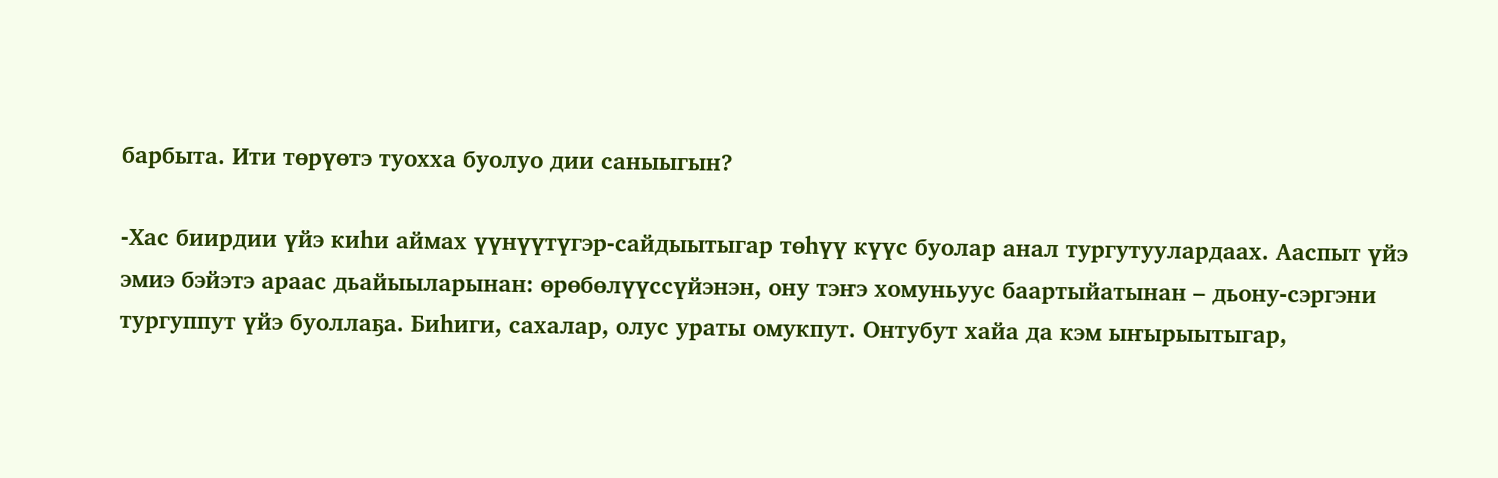барбыта. Ити төрүөтэ туохха буолуо дии саныыгын?

-Хас биирдии үйэ киһи аймах үүнүүтүгэр-сайдыытыгар төһүү күүс буолар анал тургутуулардаах. Ааспыт үйэ эмиэ бэйэтэ араас дьайыыларынан: өрөбөлүүссүйэнэн, ону тэҥэ хомуньуус баартыйатынан – дьону-сэргэни тургуппут үйэ буоллаҕа. Биһиги, сахалар, олус ураты омукпут. Онтубут хайа да кэм ыҥырыытыгар,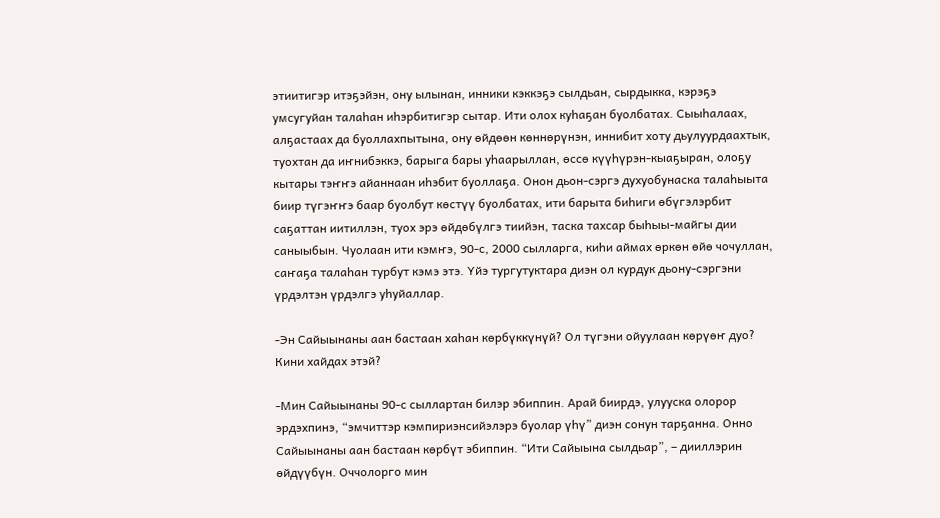этиитигэр итэҕэйэн, ону ылынан, инники кэккэҕэ сылдьан, сырдыкка, кэрэҕэ умсугуйан талаһан иһэрбитигэр сытар. Ити олох куһаҕан буолбатах. Сыыһалаах, алҕастаах да буоллахпытына, ону өйдөөн көннөрүнэн, иннибит хоту дьулуурдаахтык, туохтан да иҥнибэккэ, барыга бары уһаарыллан, өссө күүһүрэн-кыаҕыран, олоҕу кытары тэҥҥэ айаннаан иһэбит буоллаҕа. Онон дьон-сэргэ духуобунаска талаһыыта биир түгэҥҥэ баар буолбут көстүү буолбатах, ити барыта биһиги өбүгэлэрбит саҕаттан иитиллэн, туох эрэ өйдөбүлгэ тиийэн, таска тахсар быһыы-майгы дии саныыбын. Чуолаан ити кэмҥэ, 90-с, 2000 сылларга, киһи аймах өркөн өйө чочуллан, саҥаҕа талаһан турбут кэмэ этэ. Үйэ тургутуктара диэн ол курдук дьону-сэргэни үрдэлтэн үрдэлгэ уһуйаллар.

-Эн Сайыынаны аан бастаан хаһан көрбүккүнүй? Ол түгэни ойуулаан көрүөҥ дуо? Кини хайдах этэй?

-Мин Сайыынаны 90-с сыллартан билэр эбиппин. Арай биирдэ, улууска олорор эрдэхпинэ, “эмчиттэр кэмпириэнсийэлэрэ буолар үһү” диэн сонун тарҕанна. Онно Сайыынаны аан бастаан көрбүт эбиппин. “Ити Сайыына сылдьар”, – дииллэрин өйдүүбүн. Оччолорго мин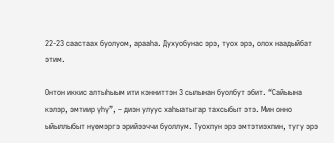22-23 саастаах буолуом, арааһа. Духуобунас эрэ, туох эрэ, олох наадыйбат этим.

Онтон иккис алтыһыым ити кэнниттэн 3 сылынан буолбут эбит. “Сайыына кэлэр, эмтиир үһү”, – диэн улуус хаһыатыгар тахсыбыт этэ. Мин онно ыйыллыбыт нүөмэргэ эрийээччи буоллум. Туохпун эрэ эмтэтиэхпин, тугу эрэ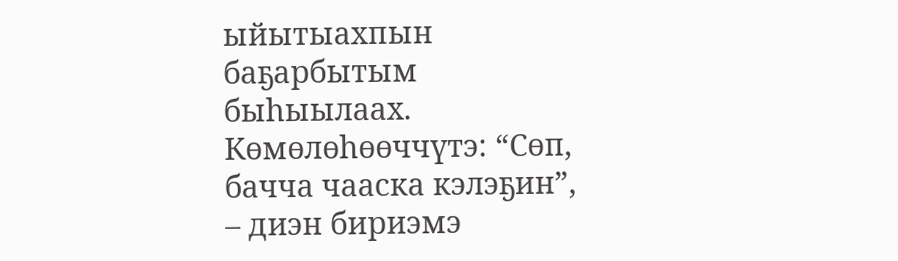ыйытыахпын баҕарбытым быһыылаах. Көмөлөһөөччүтэ: “Сөп, бачча чааска кэлэҕин”, – диэн бириэмэ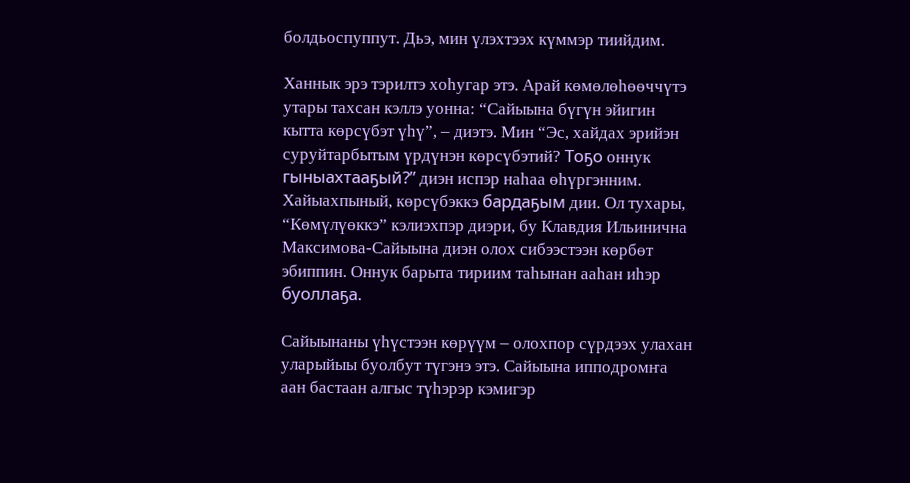болдьоспуппут. Дьэ, мин үлэхтээх күммэр тиийдим.

Ханнык эрэ тэрилтэ хоһугар этэ. Арай көмөлөһөөччүтэ утары тахсан кэллэ уонна: “Сайыына бүгүн эйигин кытта көрсүбэт үһү”, – диэтэ. Мин “Эс, хайдах эрийэн суруйтарбытым үрдүнэн көрсүбэтий? Тоҕо оннук гыныахтааҕый?” диэн испэр наһаа өһүргэнним. Хайыахпыный, көрсүбэккэ бардаҕым дии. Ол тухары, “Көмүлүөккэ” кэлиэхпэр диэри, бу Клавдия Ильинична Максимова-Сайыына диэн олох сибээстээн көрбөт эбиппин. Оннук барыта тириим таһынан ааһан иһэр буоллаҕа.

Сайыынаны үһүстээн көрүүм – олохпор сүрдээх улахан уларыйыы буолбут түгэнэ этэ. Сайыына ипподромҥа аан бастаан алгыс түһэрэр кэмигэр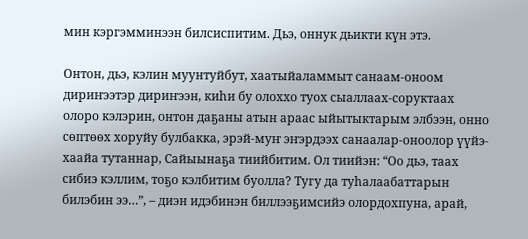мин кэргэмминээн билсиспитим. Дьэ, оннук дьикти күн этэ.

Онтон, дьэ, кэлин муунтуйбут, хаатыйаламмыт санаам-оноом дириҥээтэр дириҥээн, киһи бу олоххо туох сыаллаах-соруктаах олоро кэлэрин, онтон даҕаны атын араас ыйытыктарым элбээн, онно сөптөөх хоруйу булбакка, эрэй-муҥ эҥэрдээх санаалар-оноолор үүйэ-хаайа тутаннар, Сайыынаҕа тиийбитим. Ол тиийэн: “Оо дьэ, таах сибиэ кэллим, тоҕо кэлбитим буолла? Тугу да туһалаабаттарын билэбин ээ…”, – диэн идэбинэн биллээҕимсийэ олордохпуна, арай,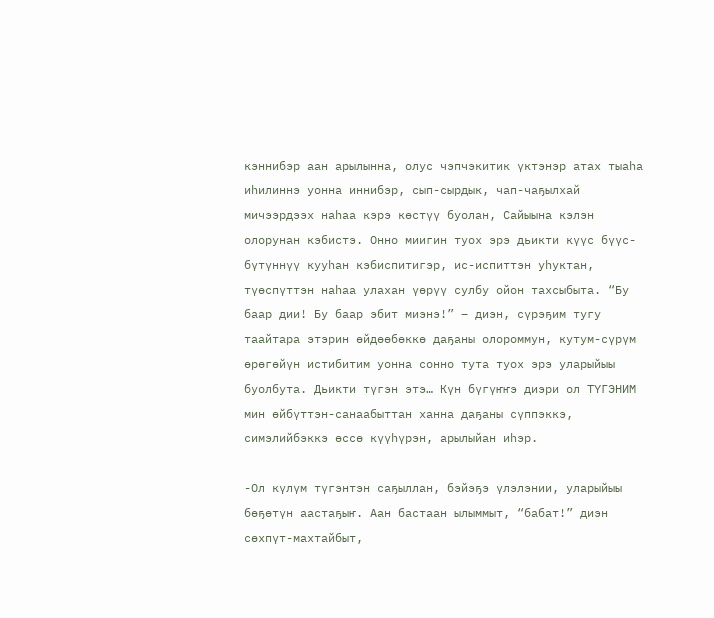кэннибэр аан арылынна, олус чэпчэкитик үктэнэр атах тыаһа иһилиннэ уонна иннибэр, сып-сырдык, чап-чаҕылхай мичээрдээх наһаа кэрэ көстүү буолан, Сайыына кэлэн олорунан кэбистэ. Онно миигин туох эрэ дьикти күүс бүүс-бүтүннүү кууһан кэбиспитигэр, ис-испиттэн уһуктан, түөспүттэн наһаа улахан үөрүү сулбу ойон тахсыбыта. “Бу баар дии! Бу баар эбит миэнэ!” – диэн, сүрэҕим тугу таайтара этэрин өйдөөбөккө даҕаны олороммун, кутум-сүрүм өрөгөйүн истибитим уонна сонно тута туох эрэ уларыйыы буолбута. Дьикти түгэн этэ… Күн бүгүҥҥэ диэри ол ТҮГЭНИМ мин өйбүттэн-санаабыттан ханна даҕаны сүппэккэ, симэлийбэккэ өссө күүһүрэн, арылыйан иһэр.

-Ол күлүм түгэнтэн саҕыллан, бэйэҕэ үлэлэнии, уларыйыы бөҕөтүн аастаҕыҥ. Аан бастаан ылыммыт, “бабат!” диэн сөхпүт-махтайбыт,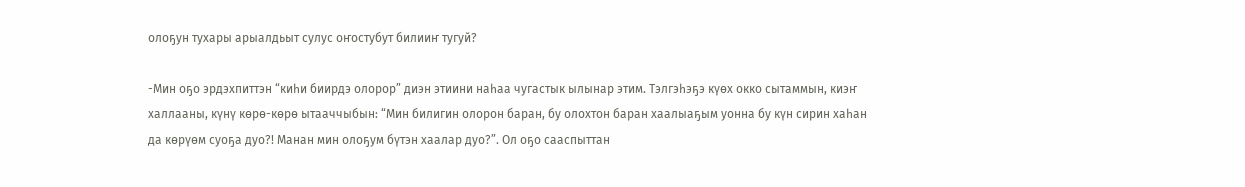олоҕун тухары арыалдьыт сулус оҥостубут билииҥ тугуй?

-Мин оҕо эрдэхпиттэн “киһи биирдэ олорор” диэн этиини наһаа чугастык ылынар этим. Тэлгэһэҕэ күөх окко сытаммын, киэҥ халлааны, күнү көрө-көрө ытааччыбын: “Мин билигин олорон баран, бу олохтон баран хаалыаҕым уонна бу күн сирин хаһан да көрүөм суоҕа дуо?! Манан мин олоҕум бүтэн хаалар дуо?”. Ол оҕо сааспыттан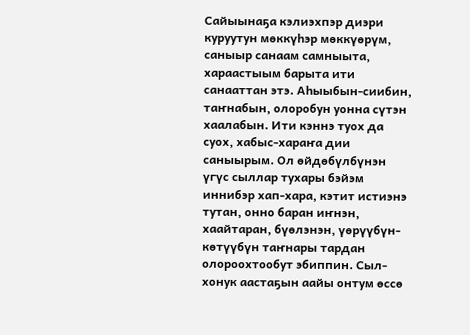Сайыынаҕа кэлиэхпэр диэри куруутун мөккүһэр мөккүөрүм, саныыр санаам самныыта, хараастыым барыта ити санааттан этэ. Аһыыбын-сиибин, таҥнабын, олоробун уонна сүтэн хаалабын. Ити кэннэ туох да суох, хабыс-хараҥа дии саныырым. Ол өйдөбүлбүнэн үгүс сыллар тухары бэйэм иннибэр хап-хара, кэтит истиэнэ тутан, онно баран иҥнэн, хаайтаран, бүөлэнэн, үөрүүбүн-көтүүбүн таҥнары тардан олороохтообут эбиппин. Сыл-хонук аастаҕын аайы онтум өссө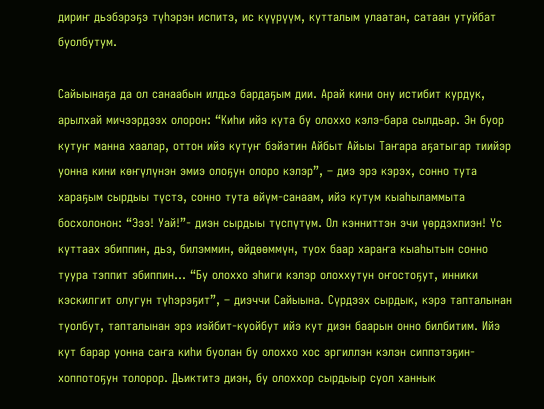дириҥ дьэбэрэҕэ түһэрэн испитэ, ис күүрүүм, кутталым улаатан, сатаан утуйбат буолбутум.

Сайыынаҕа да ол санаабын илдьэ бардаҕым дии. Арай кини ону истибит курдук, арылхай мичээрдээх олорон: “Киһи ийэ кута бу олоххо кэлэ-бара сылдьар. Эн буор кутуҥ манна хаалар, оттон ийэ кутуҥ бэйэтин Айбыт Айыы Таҥара аҕатыгар тиийэр уонна кини көҥүлүнэн эмиэ олоҕун олоро кэлэр”, – диэ эрэ кэрэх, сонно тута хараҕым сырдыы түстэ, сонно тута өйүм-санаам, ийэ кутум кыаһыламмыта босхолонон: “Эээ! Уай!”- диэн сырдыы түспүтүм. Ол кэнниттэн эчи үөрдэхпиэн! Үс куттаах эбиппин, дьэ, билэммин, өйдөөммүн, туох баар хараҥа кыаһытын сонно туура тэппит эбиппин… “Бу олоххо эһиги кэлэр олоххутун оҥостоҕут, инники кэскилгит олугун түһэрэҕит”, – диэччи Сайыына. Сүрдээх сырдык, кэрэ тапталынан туолбут, тапталынан эрэ иэйбит-куойбут ийэ кут диэн баарын онно билбитим. Ийэ кут барар уонна саҥа киһи буолан бу олоххо хос эргиллэн кэлэн сиппэтэҕин-хоппотоҕун толорор. Дьиктитэ диэн, бу олоххор сырдыыр суол ханнык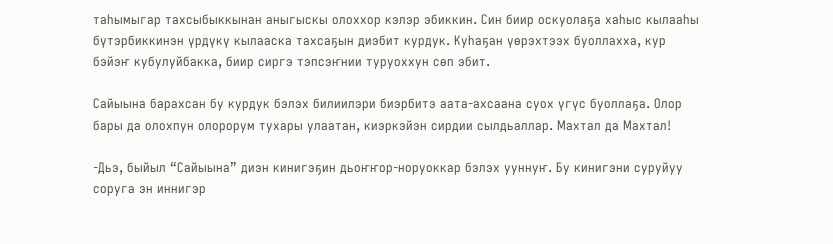таһымыгар тахсыбыккынан аныгыскы олоххор кэлэр эбиккин. Син биир оскуолаҕа хаһыс кылааһы бүтэрбиккинэн үрдүкү кылааска тахсаҕын диэбит курдук. Куһаҕан үөрэхтээх буоллахха, кур бэйэҥ кубулуйбакка, биир сиргэ тэпсэҥнии туруоххун сөп эбит.

Сайыына барахсан бу курдук бэлэх билиилэри биэрбитэ аата-ахсаана суох үгүс буоллаҕа. Олор бары да олохпун олорорум тухары улаатан, киэркэйэн сирдии сылдьаллар. Махтал да Махтал!

-Дьэ, быйыл “Сайыына” диэн кинигэҕин дьоҥҥор-норуоккар бэлэх ууннуҥ. Бу кинигэни суруйуу соруга эн иннигэр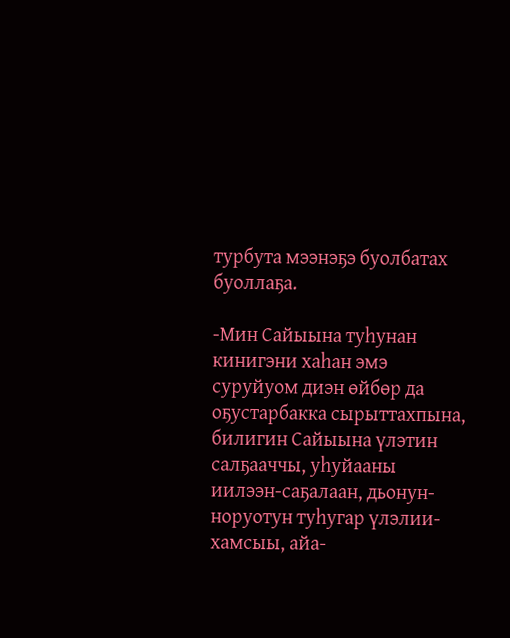турбута мээнэҕэ буолбатах буоллаҕа.

-Мин Сайыына туһунан кинигэни хаһан эмэ суруйуом диэн өйбөр да оҕустарбакка сырыттахпына, билигин Сайыына үлэтин салҕааччы, уһуйааны иилээн-саҕалаан, дьонун-норуотун туһугар үлэлии-хамсыы, айа-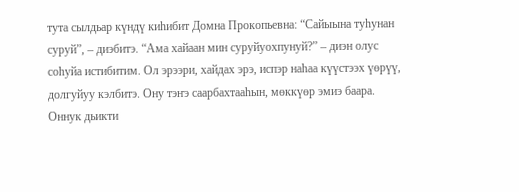тута сылдьар күндү киһибит Домна Прокопьевна: “Сайыына туһунан суруй”, – диэбитэ. “Ама хайаан мин суруйуохпунуй?” – диэн олус соһуйа истибитим. Ол эрээри, хайдах эрэ, испэр наһаа күүстээх үөрүү, долгуйуу кэлбитэ. Ону тэҥэ саарбахтааһын, мөккүөр эмиэ баара. Оннук дьикти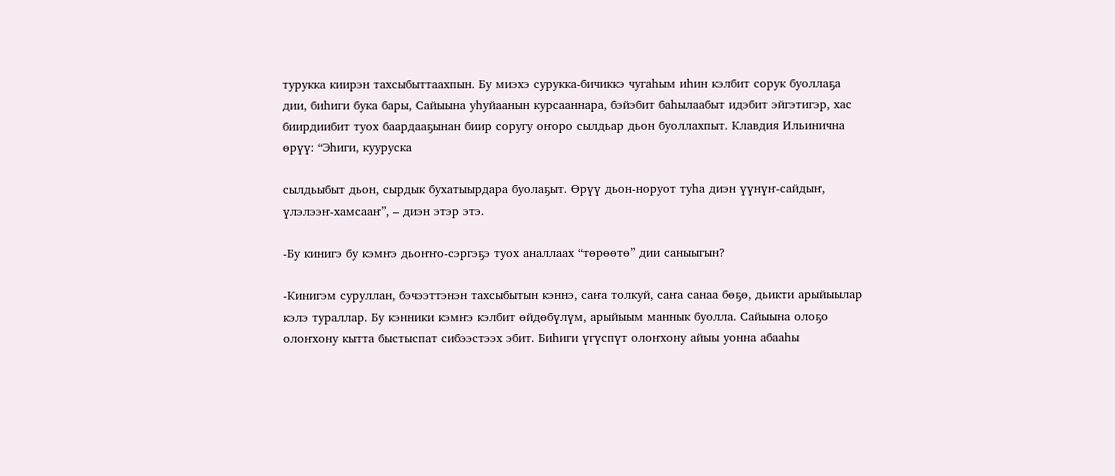турукка киирэн тахсыбыттаахпын. Бу миэхэ сурукка-бичиккэ чугаһым иһин кэлбит сорук буоллаҕа дии, биһиги бука бары, Сайыына уһуйаанын курсааннара, бэйэбит баһылаабыт идэбит эйгэтигэр, хас биирдиибит туох баардааҕынан биир соругу оҥоро сылдьар дьон буоллахпыт. Клавдия Ильинична өрүү: “Эһиги, кууруска

сылдьыбыт дьон, сырдык бухатыырдара буолаҕыт. Өрүү дьон-норуот туһа диэн үүнүҥ-сайдыҥ, үлэлээҥ-хамсааҥ”, – диэн этэр этэ.

-Бу кинигэ бу кэмҥэ дьоҥҥо-сэргэҕэ туох аналлаах “төрөөтө” дии саныыгын?

-Кинигэм суруллан, бэчээттэнэн тахсыбытын кэннэ, саҥа толкуй, саҥа санаа бөҕө, дьикти арыйыылар кэлэ тураллар. Бу кэнники кэмҥэ кэлбит өйдөбүлүм, арыйыым маннык буолла. Сайыына олоҕо олоҥхону кытта быстыспат сибээстээх эбит. Биһиги үгүспүт олоҥхону айыы уонна абааһы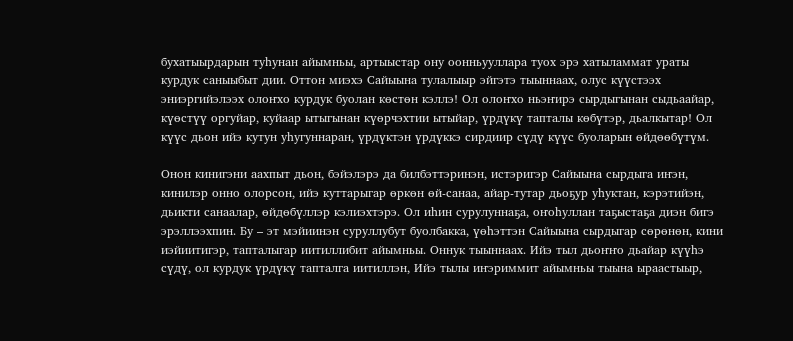бухатыырдарын туһунан айымньы, артыыстар ону оонньууллара туох эрэ хатыламмат ураты курдук саныыбыт дии. Оттон миэхэ Сайыына тулалыыр эйгэтэ тыыннаах, олус күүстээх эниэргийэлээх олоҥхо курдук буолан көстөн кэллэ! Ол олоҥхо ньэҥирэ сырдыгынан сыдьаайар, күөстүү оргуйар, куйаар ытыгынан күөрчэхтии ытыйар, үрдүкү тапталы көбүтэр, дьалкытар! Ол күүс дьон ийэ кутун уһугуннаран, үрдүктэн үрдүккэ сирдиир сүдү күүс буоларын өйдөөбүтүм.

Онон кинигэни аахпыт дьон, бэйэлэрэ да билбэттэринэн, истэригэр Сайыына сырдыга иҥэн, кинилэр онно олорсон, ийэ куттарыгар өркөн өй-санаа, айар-тутар дьоҕур уһуктан, кэрэтийэн, дьикти санаалар, өйдөбүллэр кэлиэхтэрэ. Ол иһин сурулуннаҕа, оҥоһуллан таҕыстаҕа диэн бигэ эрэллээхпин. Бу – эт мэйиинэн суруллубут буолбакка, үөһэттэн Сайыына сырдыгар сөрөнөн, кини иэйиитигэр, тапталыгар иитиллибит айымньы. Оннук тыыннаах. Ийэ тыл дьоҥҥо дьайар күүһэ сүдү, ол курдук үрдүкү тапталга иитиллэн, Ийэ тылы иҥэриммит айымньы тыына ыраастыыр,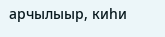арчылыыр, киһи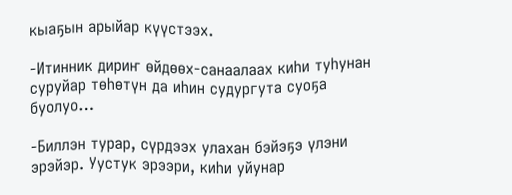кыаҕын арыйар күүстээх.

-Итинник дириҥ өйдөөх-санаалаах киһи туһунан суруйар төһөтүн да иһин судургута суоҕа буолуо…

-Биллэн турар, сүрдээх улахан бэйэҕэ үлэни эрэйэр. Уустук эрээри, киһи уйунар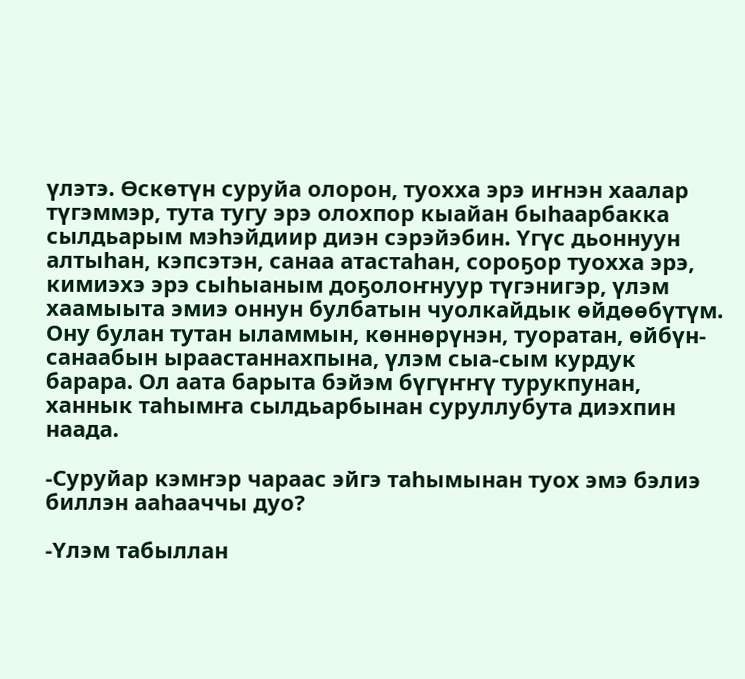үлэтэ. Өскөтүн суруйа олорон, туохха эрэ иҥнэн хаалар түгэммэр, тута тугу эрэ олохпор кыайан быһаарбакка сылдьарым мэһэйдиир диэн сэрэйэбин. Үгүс дьоннуун алтыһан, кэпсэтэн, санаа атастаһан, сороҕор туохха эрэ, кимиэхэ эрэ сыһыаным доҕолоҥнуур түгэнигэр, үлэм хаамыыта эмиэ оннун булбатын чуолкайдык өйдөөбүтүм. Ону булан тутан ыламмын, көннөрүнэн, туоратан, өйбүн-санаабын ыраастаннахпына, үлэм сыа-сым курдук барара. Ол аата барыта бэйэм бүгүҥҥү турукпунан, ханнык таһымҥа сылдьарбынан суруллубута диэхпин наада.

-Суруйар кэмҥэр чараас эйгэ таһымынан туох эмэ бэлиэ биллэн ааһааччы дуо?

-Үлэм табыллан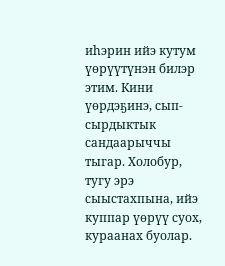иһэрин ийэ кутум үөрүүтүнэн билэр этим. Кини үөрдэҕинэ, сып-сырдыктык сандаарыччы тыгар. Холобур, тугу эрэ сыыстахпына, ийэ куппар үөрүү суох, кураанах буолар.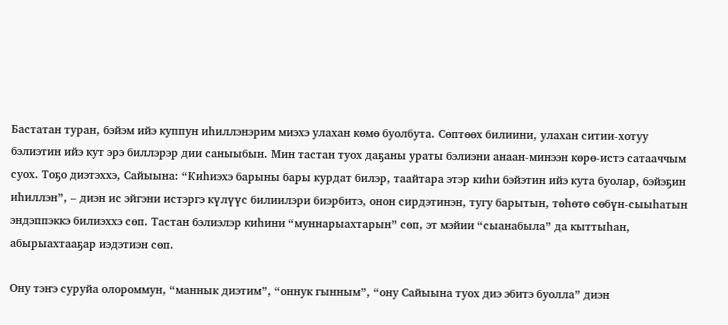Бастатан туран, бэйэм ийэ куппун иһиллэнэрим миэхэ улахан көмө буолбута. Сөптөөх билиини, улахан ситии-хотуу бэлиэтин ийэ кут эрэ биллэрэр дии саныыбын. Мин тастан туох даҕаны ураты бэлиэни анаан-минээн көрө-истэ сатааччым суох. Тоҕо диэтэххэ, Сайыына: “Киһиэхэ барыны бары курдат билэр, таайтара этэр киһи бэйэтин ийэ кута буолар, бэйэҕин иһиллэн”, – диэн ис эйгэни истэргэ күлүүс билиилэри биэрбитэ, онон сирдэтинэн, тугу барытын, төһөтө сөбүн-сыыһатын эндэппэккэ билиэххэ сөп. Тастан бэлиэлэр киһини “муннарыахтарын” сөп, эт мэйии “сыанабыла” да кыттыһан, абырыахтааҕар иэдэтиэн сөп.

Ону тэҥэ суруйа олороммун, “маннык диэтим”, “оннук гынным”, “ону Сайыына туох диэ эбитэ буолла” диэн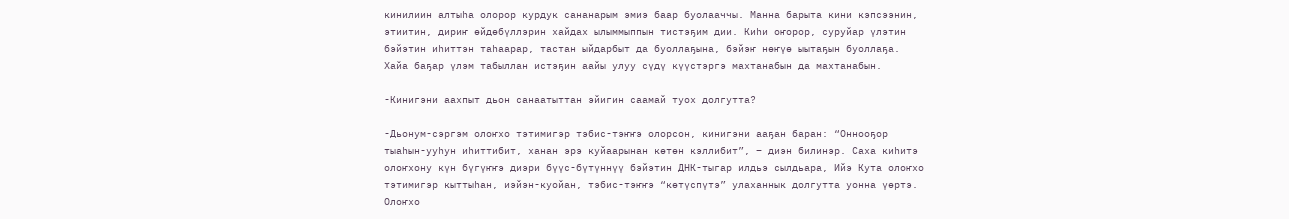кинилиин алтыһа олорор курдук сананарым эмиэ баар буолааччы. Манна барыта кини кэпсээнин, этиитин, дириҥ өйдөбүллэрин хайдах ылыммыппын тистэҕим дии. Киһи оҥорор, суруйар үлэтин бэйэтин иһиттэн таһаарар, тастан ыйдарбыт да буоллаҕына, бэйэҥ нөҥүө ыытаҕын буоллаҕа. Хайа баҕар үлэм табыллан истэҕин аайы улуу сүдү күүстэргэ махтанабын да махтанабын.

-Кинигэни аахпыт дьон санаатыттан эйигин саамай туох долгутта?

-Дьонум-сэргэм олоҥхо тэтимигэр тэбис-тэҥҥэ олорсон, кинигэни ааҕан баран: “Оннооҕор тыаһын-ууһун иһиттибит, ханан эрэ куйаарынан көтөн кэллибит”, – диэн билинэр. Саха киһитэ олоҥхону күн бүгүҥҥэ диэри бүүс-бүтүннүү бэйэтин ДНК-тыгар илдьэ сылдьара, Ийэ Кута олоҥхо тэтимигэр кыттыһан, иэйэн-куойан, тэбис-тэҥҥэ “көтүспүтэ” улаханнык долгутта уонна үөртэ. Олоҥхо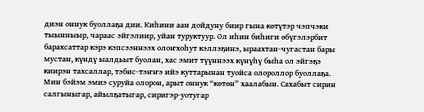диэн оннук буоллаҕа дии. Киһини аан дойдуну биир гына көтүтэр чэпчэки тыынныыр, чараас эйгэлиир, уйан туруктуур. Ол иһин биһиги өбүгэлэрбит барахсаттар кэрэ кэпсээннээх олоҥхоһут кэллэҕинэ, ыраахтан-чугастан бары мустан, күндү ыалдьыт буолан, хас эмит түүннээх күнүһү быһа ол эйгэҕэ киирэн тахсаллар, тэбис-тэҥҥэ ийэ куттарынан туойса олороллор буоллаҕа. Мин бэйэм эмиэ суруйа олорон, арыт оннук “көтөн” хаалабын. Сахабыт сирин салгыныгар, айылҕатыгар, сиригэр-уотугар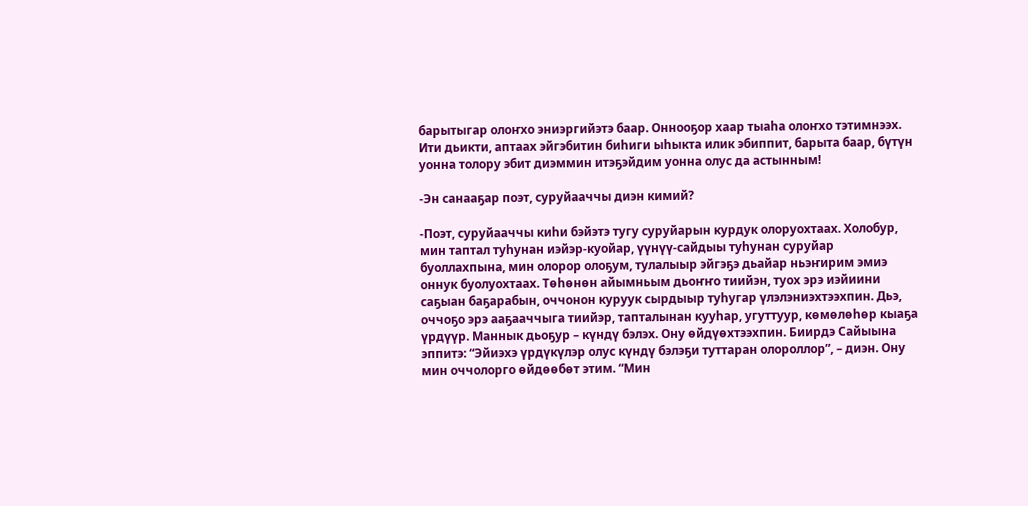барытыгар олоҥхо эниэргийэтэ баар. Оннооҕор хаар тыаһа олоҥхо тэтимнээх. Ити дьикти, аптаах эйгэбитин биһиги ыһыкта илик эбиппит, барыта баар, бүтүн уонна толору эбит диэммин итэҕэйдим уонна олус да астынным!

-Эн санааҕар поэт, суруйааччы диэн кимий?

-Поэт, суруйааччы киһи бэйэтэ тугу суруйарын курдук олоруохтаах. Холобур, мин таптал туһунан иэйэр-куойар, үүнүү-сайдыы туһунан суруйар буоллахпына, мин олорор олоҕум, тулалыыр эйгэҕэ дьайар ньэҥирим эмиэ оннук буолуохтаах. Төһөнөн айымньым дьоҥҥо тиийэн, туох эрэ иэйиини саҕыан баҕарабын, оччонон куруук сырдыыр туһугар үлэлэниэхтээхпин. Дьэ, оччоҕо эрэ ааҕааччыга тиийэр, тапталынан кууһар, угуттуур, көмөлөһөр кыаҕа үрдүүр. Маннык дьоҕур – күндү бэлэх. Ону өйдүөхтээхпин. Биирдэ Сайыына эппитэ: “Эйиэхэ үрдүкүлэр олус күндү бэлэҕи туттаран олороллор”, – диэн. Ону мин оччолорго өйдөөбөт этим. “Мин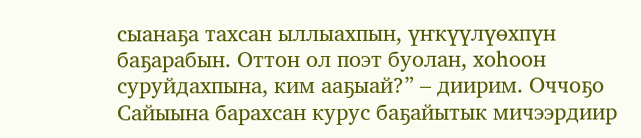сыанаҕа тахсан ыллыахпын, үҥкүүлүөхпүн баҕарабын. Оттон ол поэт буолан, хоһоон суруйдахпына, ким ааҕыай?” – диирим. Оччоҕо Сайыына барахсан курус баҕайытык мичээрдиир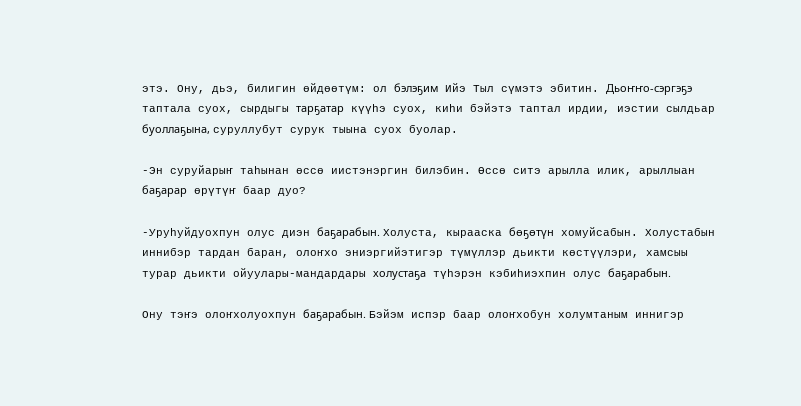этэ. Ону, дьэ, билигин өйдөөтүм: ол бэлэҕим Ийэ Тыл сүмэтэ эбитин. Дьоҥҥо-сэргэҕэ таптала суох, сырдыгы тарҕатар күүһэ суох, киһи бэйэтэ таптал ирдии, иэстии сылдьар буоллаҕына, суруллубут сурук тыына суох буолар.

-Эн суруйарыҥ таһынан өссө иистэнэргин билэбин. Өссө ситэ арылла илик, арыллыан баҕарар өрүтүҥ баар дуо?

-Уруһуйдуохпун олус диэн баҕарабын. Холуста, кырааска бөҕөтүн хомуйсабын. Холустабын иннибэр тардан баран, олоҥхо эниэргийэтигэр түмүллэр дьикти көстүүлэри, хамсыы турар дьикти ойуулары-мандардары холустаҕа түһэрэн кэбиһиэхпин олус баҕарабын.

Ону тэҥэ олоҥхолуохпун баҕарабын. Бэйэм испэр баар олоҥхобун холумтаным иннигэр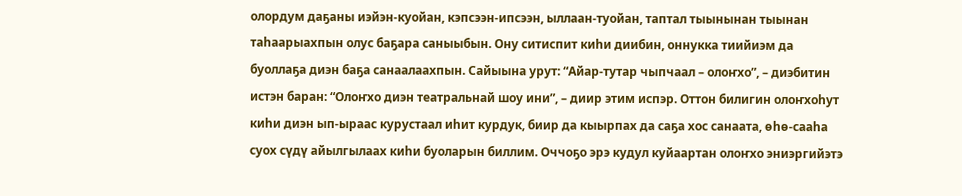олордум даҕаны иэйэн-куойан, кэпсээн-ипсээн, ыллаан-туойан, таптал тыынынан тыынан таһаарыахпын олус баҕара саныыбын. Ону ситиспит киһи диибин, оннукка тиийиэм да буоллаҕа диэн баҕа санаалаахпын. Сайыына урут: “Айар-тутар чыпчаал – олоҥхо”, – диэбитин истэн баран: “Олоҥхо диэн театральнай шоу ини”, – диир этим испэр. Оттон билигин олоҥхоһут киһи диэн ып-ыраас курустаал иһит курдук, биир да кыырпах да саҕа хос санаата, өһө-сааһа суох сүдү айылгылаах киһи буоларын биллим. Оччоҕо эрэ кудул куйаартан олоҥхо эниэргийэтэ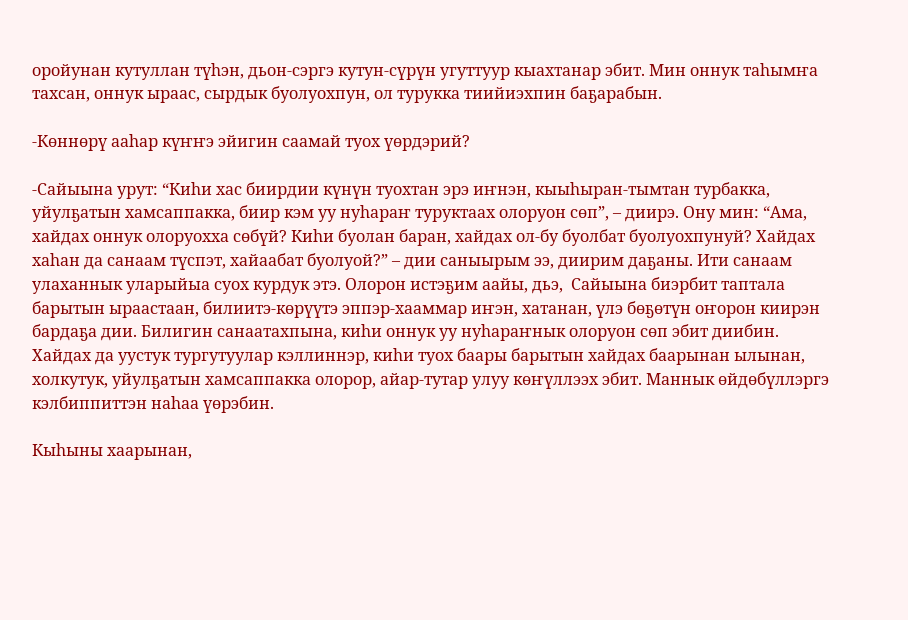оройунан кутуллан түһэн, дьон-сэргэ кутун-сүрүн угуттуур кыахтанар эбит. Мин оннук таһымҥа тахсан, оннук ыраас, сырдык буолуохпун, ол турукка тиийиэхпин баҕарабын.

-Көннөрү ааһар күҥҥэ эйигин саамай туох үөрдэрий?

-Сайыына урут: “Киһи хас биирдии күнүн туохтан эрэ иҥнэн, кыыһыран-тымтан турбакка, уйулҕатын хамсаппакка, биир кэм уу нуһараҥ туруктаах олоруон сөп”, – диирэ. Ону мин: “Ама, хайдах оннук олоруохха сөбүй? Киһи буолан баран, хайдах ол-бу буолбат буолуохпунуй? Хайдах хаһан да санаам түспэт, хайаабат буолуой?” – дии саныырым ээ, диирим даҕаны. Ити санаам улаханнык уларыйыа суох курдук этэ. Олорон истэҕим аайы, дьэ,  Сайыына биэрбит таптала барытын ыраастаан, билиитэ-көрүүтэ эппэр-хааммар иҥэн, хатанан, үлэ бөҕөтүн оҥорон киирэн бардаҕа дии. Билигин санаатахпына, киһи оннук уу нуһараҥнык олоруон сөп эбит диибин. Хайдах да уустук тургутуулар кэллиннэр, киһи туох баары барытын хайдах баарынан ылынан, холкутук, уйулҕатын хамсаппакка олорор, айар-тутар улуу көҥүллээх эбит. Маннык өйдөбүллэргэ кэлбиппиттэн наһаа үөрэбин.

Кыһыны хаарынан,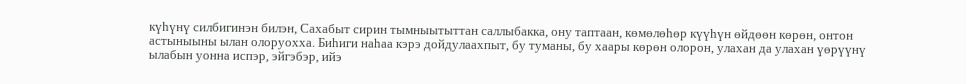күһүнү силбигинэн билэн, Сахабыт сирин тымныытыттан саллыбакка, ону таптаан, көмөлөһөр күүһүн өйдөөн көрөн, онтон астыныыны ылан олоруохха. Биһиги наһаа кэрэ дойдулаахпыт, бу туманы, бу хаары көрөн олорон, улахан да улахан үөрүүнү ылабын уонна испэр, эйгэбэр, ийэ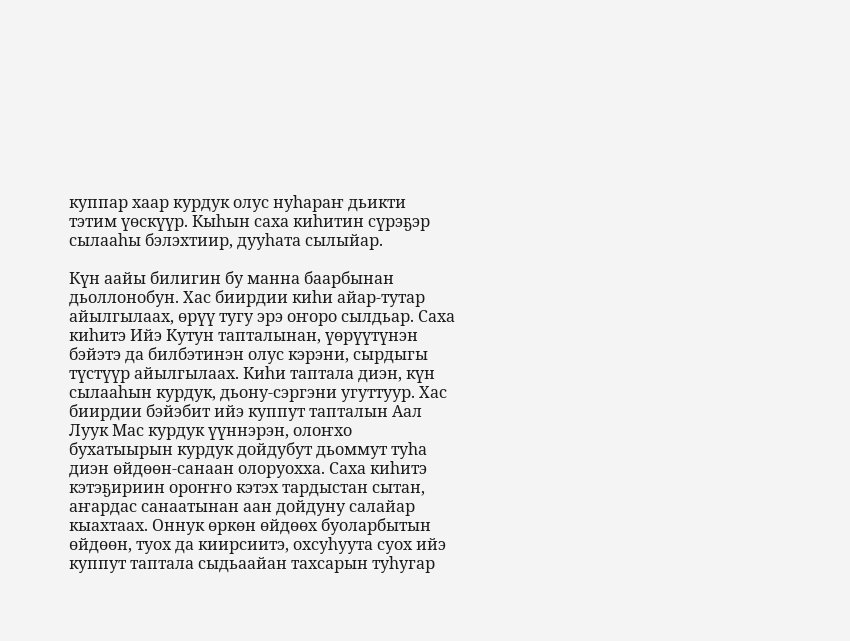куппар хаар курдук олус нуһараҥ дьикти тэтим үөскүүр. Кыһын саха киһитин сүрэҕэр сылааһы бэлэхтиир, дууһата сылыйар.

Күн аайы билигин бу манна баарбынан дьоллонобун. Хас биирдии киһи айар-тутар айылгылаах, өрүү тугу эрэ оҥоро сылдьар. Саха киһитэ Ийэ Кутун тапталынан, үөрүүтүнэн бэйэтэ да билбэтинэн олус кэрэни, сырдыгы түстүүр айылгылаах. Киһи таптала диэн, күн сылааһын курдук, дьону-сэргэни угуттуур. Хас биирдии бэйэбит ийэ куппут тапталын Аал Луук Мас курдук үүннэрэн, олоҥхо бухатыырын курдук дойдубут дьоммут туһа диэн өйдөөн-санаан олоруохха. Саха киһитэ кэтэҕириин ороҥҥо кэтэх тардыстан сытан, аҥардас санаатынан аан дойдуну салайар кыахтаах. Оннук өркөн өйдөөх буоларбытын өйдөөн, туох да киирсиитэ, охсуһуута суох ийэ куппут таптала сыдьаайан тахсарын туһугар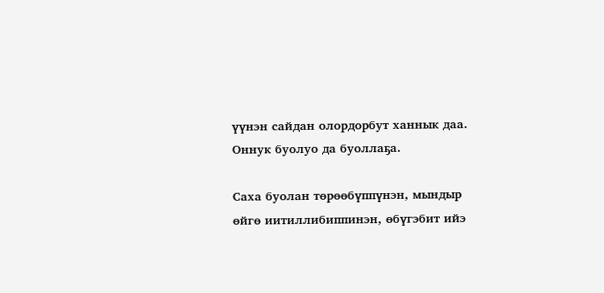үүнэн сайдан олордорбут ханнык даа. Оннук буолуо да буоллаҕа.

Саха буолан төрөөбүппүнэн, мындыр өйгө иитиллибиппинэн, өбүгэбит ийэ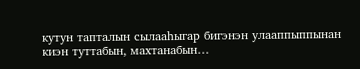кутун тапталын сылааһыгар бигэнэн улааппыппынан киэн туттабын, махтанабын…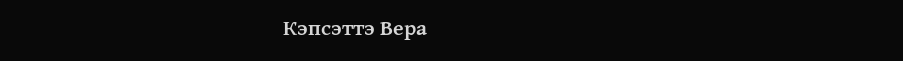Кэпсэттэ Вера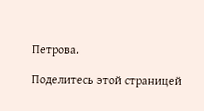Петрова.

Поделитесь этой страницей